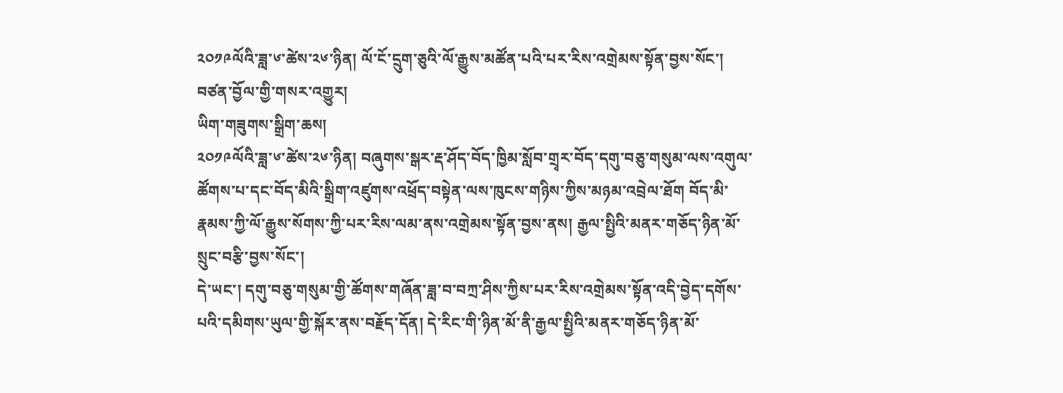༢༠༡༩ལོའི་ཟླ་༦་ཚེས་༢༦་ཉིན། ལོ་ངོ་དྲུག་ཅུའི་ལོ་རྒྱུས་མཚོན་པའི་པར་རིས་འགྲེམས་སྟོན་བྱས་སོང་།
བཙན་བྱོལ་གྱི་གསར་འགྱུར།
ཡིག་གཟུགས་སྒྲིག་ཆས།
༢༠༡༩ལོའི་ཟླ་༦་ཚེས་༢༦་ཉིན། བཞུགས་སྒར་རྡ་ཤོད་བོད་ཁྱིམ་སློབ་གྲྭར་བོད་དགུ་བཅུ་གསུམ་ལས་འགུལ་ཚོགས་པ་དང་བོད་མིའི་སྒྲིག་འཛུགས་འཕྲོད་བསྟེན་ལས་ཁུངས་གཉིས་ཀྱིས་མཉམ་འབྲེལ་ཐོག བོད་མི་རྣམས་ཀྱི་ལོ་རྒྱུས་སོགས་ཀྱི་པར་རིས་ལམ་ནས་འགྲེམས་སྟོན་བྱས་ནས། རྒྱལ་སྤྱིའི་མནར་གཅོད་ཉིན་མོ་སྲུང་བརྩི་བྱས་སོང་།
དེ་ཡང་། དགུ་བཅུ་གསུམ་གྱི་ཚོགས་གཞོན་ཟླ་བ་བཀྲ་ཤིས་ཀྱིས་པར་རིས་འགྲེམས་སྟོན་འདི་བྱེད་དགོས་པའི་དམིགས་ཡུལ་གྱི་སྐོར་ནས་བརྗོད་དོན། དེ་རིང་གི་ཉིན་མོ་ནི་རྒྱལ་སྤྱིའི་མནར་གཅོད་ཉིན་མོ་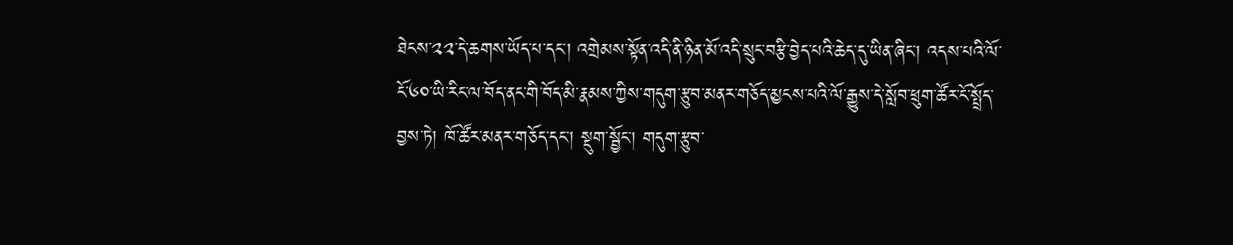ཐེངས་༢༢་དེ་ཆགས་ཡོད་པ་དང་། འགྲེམས་སྟོན་འདི་ནི་ཉིན་མོ་འདི་སྲུང་བརྩི་བྱེད་པའི་ཆེད་དུ་ཡིན་ཞིང་། འདས་པའི་ལོ་ངོ་༦༠་ཡི་རིང་ལ་བོད་ནང་གི་བོད་མི་རྣམས་ཀྱིས་གདུག་རྩུབ་མནར་གཅོད་མྱངས་པའི་ལོ་རྒྱུས་དེ་སློབ་ཕྲུག་ཚོར་ངོ་སྤྲོད་བྱས་ཏེ། ཁོ་ཚོར་མནར་གཅོད་དང་། སྡུག་སྦྱོང་། གདུག་རྩུབ་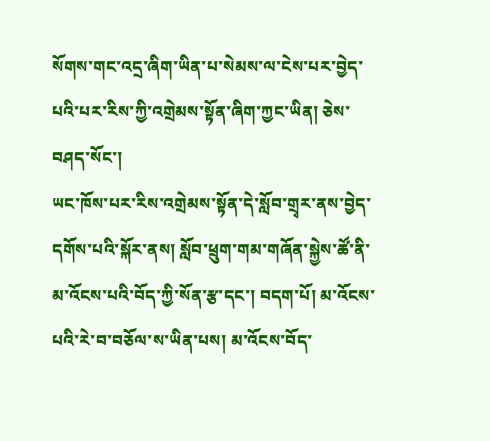སོགས་གང་འདྲ་ཞིག་ཡིན་པ་སེམས་ལ་ངེས་པར་བྱེད་པའི་པར་རིས་ཀྱི་འགྲེམས་སྟོན་ཞིག་ཀྱང་ཡིན། ཅེས་བཤད་སོང་།
ཡང་ཁོས་པར་རིས་འགྲེམས་སྟོན་དེ་སློབ་གྲྭར་ནས་བྱེད་དགོས་པའི་སྐོར་ནས། སློབ་ཕྲུག་གམ་གཞོན་སྐྱེས་ཚོ་ནི་མ་འོངས་པའི་བོད་ཀྱི་སོན་རྩ་དང་། བདག་པོ། མ་འོངས་པའི་རེ་བ་བཅོལ་ས་ཡིན་པས། མ་འོངས་བོད་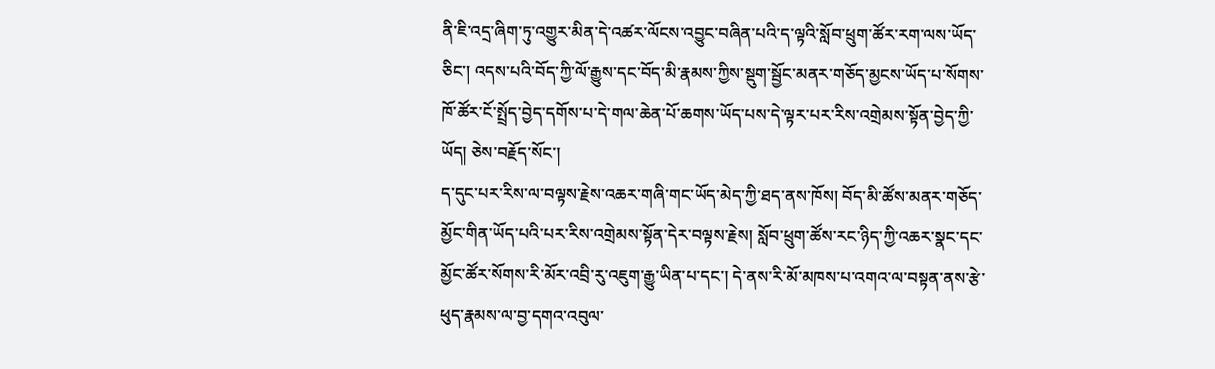ནི་ཇི་འདྲ་ཞིག་ཏུ་འགྱུར་མིན་དེ་འཚར་ལོངས་འབྱུང་བཞིན་པའི་ད་ལྟའི་སློབ་ཕྲུག་ཚོར་རག་ལས་ཡོད་ཅིང་། འདས་པའི་བོད་ཀྱི་ལོ་རྒྱུས་དང་བོད་མི་རྣམས་ཀྱིས་སྡུག་སྦྱོང་མནར་གཅོད་མྱངས་ཡོད་པ་སོགས་ཁོ་ཚོར་ངོ་སྤྲོད་བྱེད་དགོས་པ་དེ་གལ་ཆེན་པོ་ཆགས་ཡོད་པས་དེ་ལྟར་པར་རིས་འགྲེམས་སྟོན་བྱེད་ཀྱི་ཡོད། ཅེས་བརྗོད་སོང་།
ད་དུང་པར་རིས་ལ་བལྟས་རྗེས་འཆར་གཞི་གང་ཡོད་མེད་ཀྱི་ཐད་ནས་ཁོས། བོད་མི་ཚོས་མནར་གཅོད་མྱོང་གིན་ཡོད་པའི་པར་རིས་འགྲེམས་སྟོན་དེར་བལྟས་རྗེས། སློབ་ཕྲུག་ཚོས་རང་ཉིད་ཀྱི་འཆར་སྣང་དང་མྱོང་ཚོར་སོགས་རི་མོར་འབྲི་རུ་འཇུག་རྒྱུ་ཡིན་པ་དང་། དེ་ནས་རི་མོ་མཁས་པ་འགའ་ལ་བསྟན་ནས་རྩེ་ཕུད་རྣམས་ལ་བྱ་དགའ་འབུལ་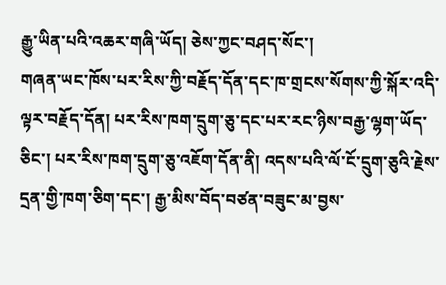རྒྱུ་ཡིན་པའི་འཆར་གཞི་ཡོད། ཅེས་ཀྱང་བཤད་སོང་།
གཞན་ཡང་ཁོས་པར་རིས་ཀྱི་བརྗོད་དོན་དང་ཁ་གྲངས་སོགས་ཀྱི་སྐོར་འདི་ལྟར་བརྗོད་དོན། པར་རིས་ཁག་དྲུག་ཅུ་དང་པར་རང་ཉིས་བརྒྱ་ལྷག་ཡོད་ཅིང་། པར་རིས་ཁག་དྲུག་ཅུ་འཇོག་དོན་ནི། འདས་པའི་ལོ་ངོ་དྲུག་ཅུའི་རྗེས་དྲན་གྱི་ཁག་ཅིག་དང་། རྒྱ་མིས་བོད་བཙན་བཟུང་མ་བྱས་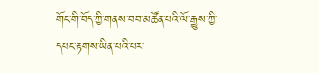གོང་གི་བོད་ཀྱི་གནས་བབ་མཚོན་པའི་ལོ་རྒྱུས་ཀྱི་དཔང་རྟགས་ཡིན་པའི་པར་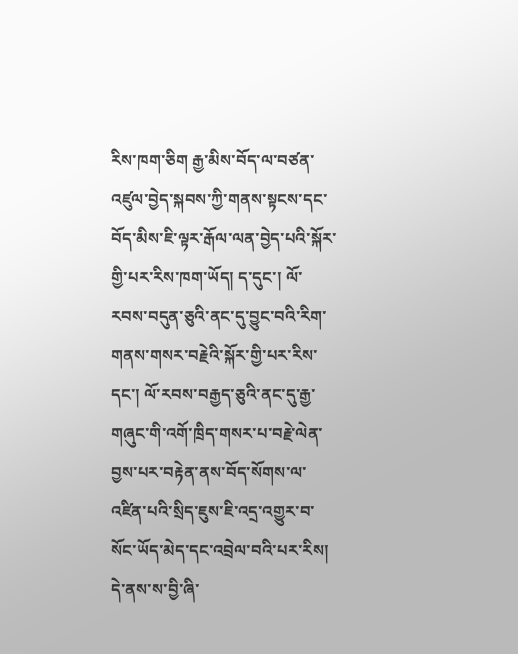རིས་ཁག་ཅིག རྒྱ་མིས་བོད་ལ་བཙན་འཛུལ་བྱེད་སྐབས་ཀྱི་གནས་སྟངས་དང་བོད་མིས་ཇི་ལྟར་རྒོལ་ལན་བྱེད་པའི་སྐོར་གྱི་པར་རིས་ཁག་ཡོད། ད་དུང་། ལོ་རབས་བདུན་ཅུའི་ནང་དུ་བྱུང་བའི་རིག་གནས་གསར་བརྗེའི་སྐོར་གྱི་པར་རིས་དང་། ལོ་རབས་བརྒྱད་ཅུའི་ནང་དུ་རྒྱ་གཞུང་གི་འགོ་ཁྲིད་གསར་པ་བརྗེ་ལེན་བྱས་པར་བརྟེན་ནས་བོད་སོགས་ལ་འཛིན་པའི་སྲིད་ཇུས་ཇི་འདྲ་འགྱུར་བ་སོང་ཡོད་མེད་དང་འབྲེལ་བའི་པར་རིས། དེ་ནས་ས་བྱི་ཞི་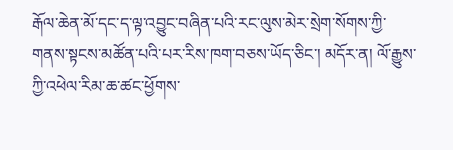རྒོལ་ཆེན་མོ་དང་ད་ལྟ་འབྱུང་བཞིན་པའི་རང་ལུས་མེར་སྲེག་སོགས་ཀྱི་གནས་སྟངས་མཚོན་པའི་པར་རིས་ཁག་བཅས་ཡོད་ཅིང་། མདོར་ན། ལོ་རྒྱུས་ཀྱི་འཕེལ་རིམ་ཆ་ཚང་ཕྱོགས་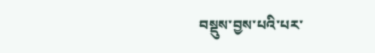བསྡུས་བྱས་པའི་པར་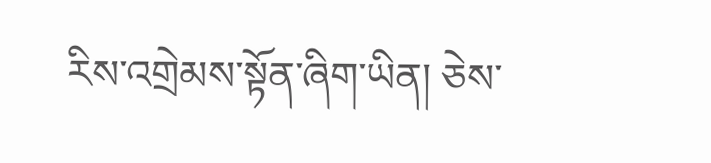རིས་འགྲེམས་སྟོན་ཞིག་ཡིན། ཅེས་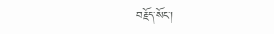བརྗོད་སོང་།